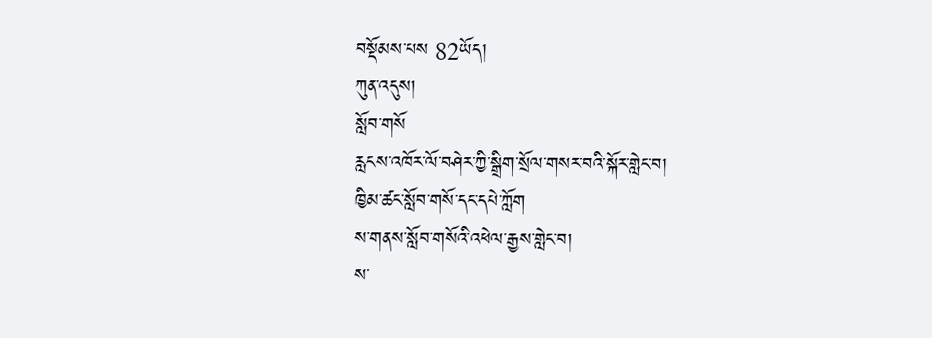བསྡོམས་པས 82ཡོད།
ཀུན་འདུས།
སློབ་གསོ
རླངས་འཁོར་ལོ་བཤེར་ཀྱི་སྒྲིག་སྲོལ་གསར་བའི་སྐོར་གླེང་བ།
ཁྱིམ་ཚང་སློབ་གསོ་དང་དཔེ་ཀློག
ས་གནས་སློབ་གསོའི་འཕེལ་རྒྱས་གླེང་བ།
ས་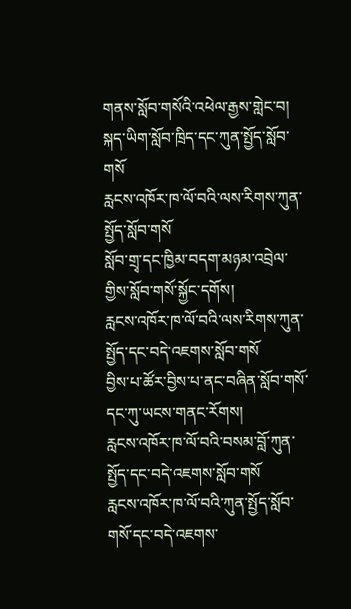གནས་སློབ་གསོའི་འཕེལ་རྒྱས་གླེང་བ།
སྐད་ཡིག་སློབ་ཁྲིད་དང་ཀུན་སྤྱོད་སློབ་གསོ
རླངས་འཁོར་ཁ་ལོ་བའི་ལས་རིགས་ཀུན་སྤྱོད་སློབ་གསོ
སློབ་གྲྭ་དང་ཁྱིམ་བདག་མཉམ་འབྲེལ་གྱིས་སློབ་གསོ་སྐྱོང་དགོས།
རླངས་འཁོར་ཁ་ལོ་བའི་ལས་རིགས་ཀུན་སྤྱོད་དང་བདེ་འཇགས་སློབ་གསོ
བྱིས་པ་ཚོར་བྱིས་པ་ནང་བཞིན་སློབ་གསོ་དང་ཀུ་ཡངས་གནང་རོགས།
རླངས་འཁོར་ཁ་ལོ་བའི་བསམ་བློ་ཀུན་སྤྱོད་དང་བདེ་འཇགས་སློབ་གསོ
རླངས་འཁོར་ཁ་ལོ་བའི་ཀུན་སྤྱོད་སློབ་གསོ་དང་བདེ་འཇགས་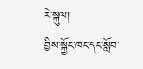རེ་སྐུལ།
བྱིས་སྐྱོང་ཁང་དང་སློབ་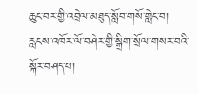ཆུང་བར་གྱི་འབྲེལ་མཐུད་སློབ་གསོ་གླེང་བ།
རླངས་འཁོར་ལོ་བཤེར་གྱི་སྒྲིག་སྲོལ་གསར་བའི་སྐོར་བཤད་པ།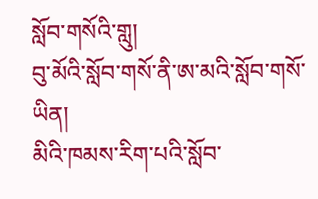སློབ་གསོའི་གླུ།
བུ་མོའི་སློབ་གསོ་ནི་ཨ་མའི་སློབ་གསོ་ཡིན།
མིའི་ཁམས་རིག་པའི་སློབ་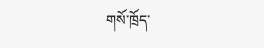གསོ་ཁྲོད་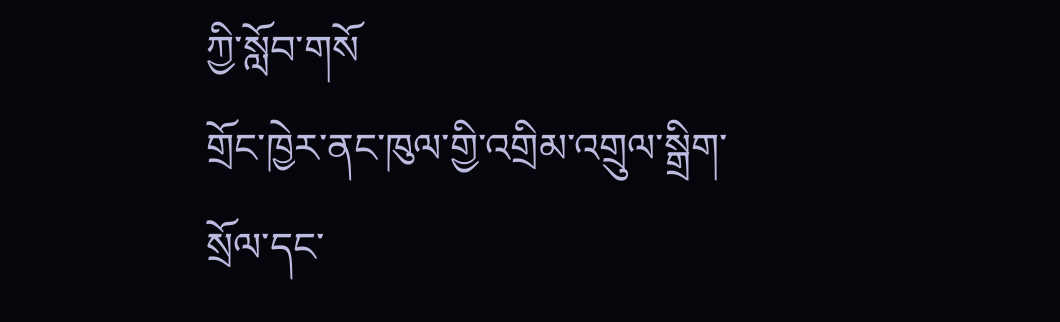ཀྱི་སློབ་གསོ
གྲོང་ཁྱེར་ནང་ཁུལ་གྱི་འགྲིམ་འགྲུལ་སྒྲིག་སྲོལ་དང་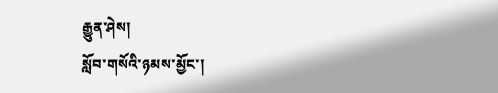རྒྱུན་ཤེས།
སློབ་གསོའི་ཉམས་མྱོང་།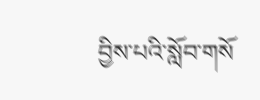བྱིས་པའི་སློབ་གསོ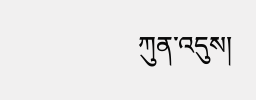ཀུན་འདུས།